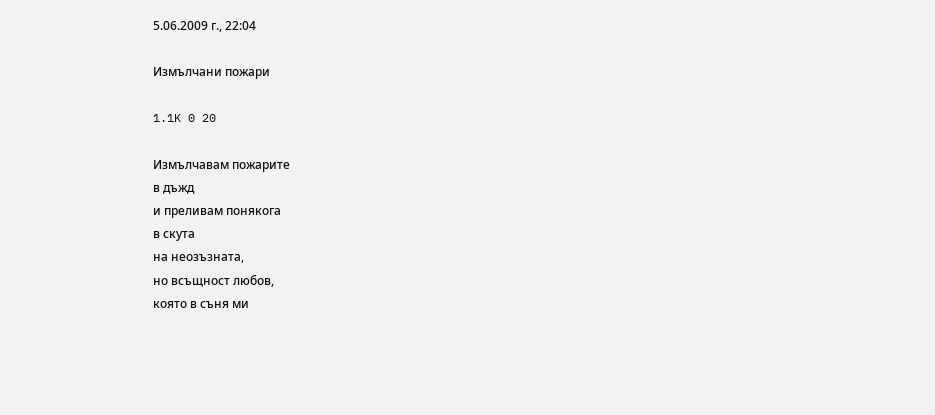5.06.2009 г., 22:04

Измълчани пожари

1.1K 0 20

Измълчавам пожарите
в дъжд
и преливам понякога
в скута
на неозъзната,
но всъщност любов,
която в съня ми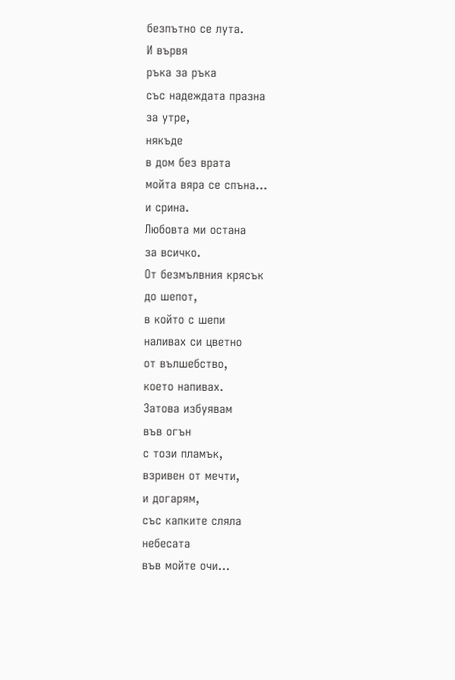безпътно се лута.
И вървя
ръка за ръка
със надеждата празна
за утре,
някъде
в дом без врата
мойта вяра се спъна...
и срина.
Любовта ми остана
за всичко.
От безмълвния крясък
до шепот,
в който с шепи
наливах си цветно
от вълшебство,
което напивах.
Затова избуявам
във огън
с този пламък,
взривен от мечти,
и догарям,
със капките сляла
небесата
във мойте очи...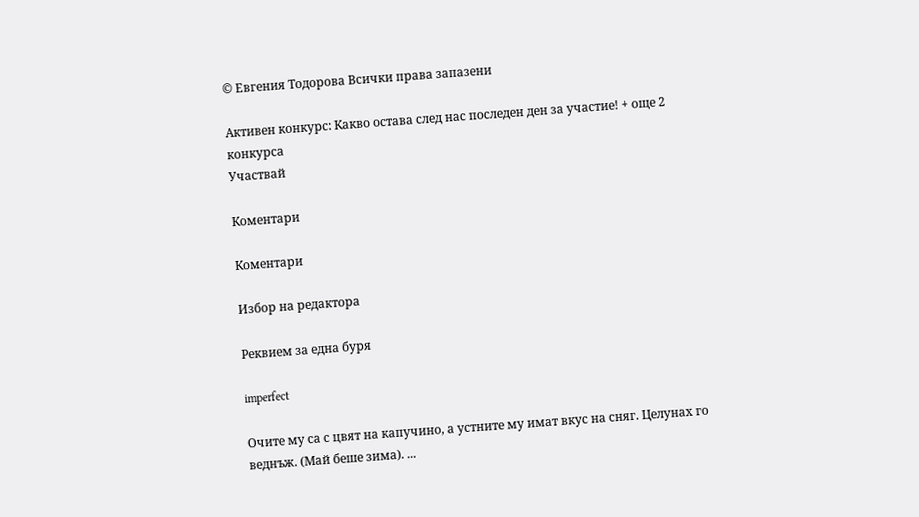© Евгения Тодорова Всички права запазени

Активен конкурс: Какво остава след нас последен ден за участие! + още 2 конкурса
Участвай

Коментари

Коментари

Избор на редактора

Реквием за една буря

imperfect

Очите му са с цвят на капучино, а устните му имат вкус на сняг. Целунах го веднъж. (Май беше зима). ...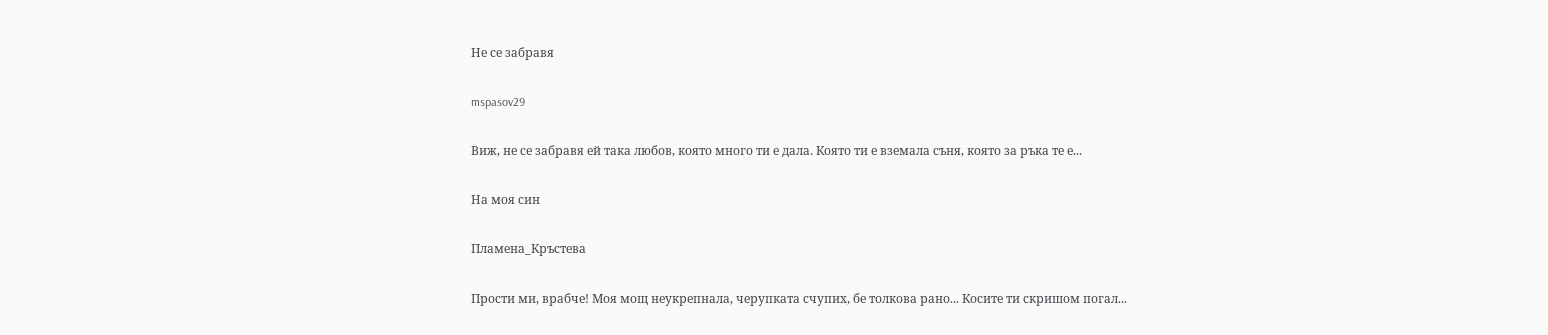Не се забравя

mspasov29

Виж, не се забравя ей така любов, която много ти е дала. Която ти е вземала съня, която за ръка те е...

На моя син

Пламена_Кръстева

Прости ми, врабче! Моя мощ неукрепнала, черупката счупих, бе толкова рано... Косите ти скришом погал...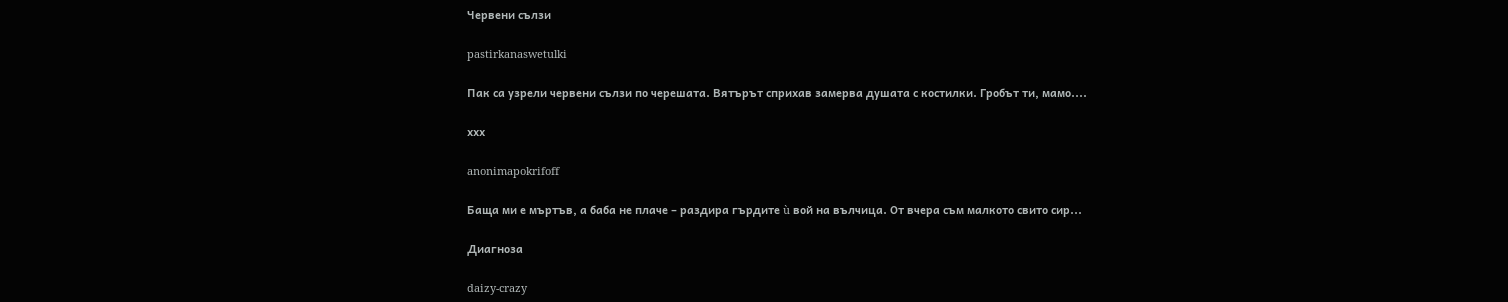Червени сълзи

pastirkanaswetulki

Пак са узрели червени сълзи по черешата. Вятърът сприхав замерва душата с костилки. Гробът ти, мамо....

ххх

anonimapokrifoff

Баща ми е мъртъв, а баба не плаче – раздира гърдите ù вой на вълчица. От вчера съм малкото свито сир...

Диагноза

daizy-crazy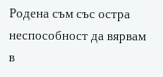Родена съм със остра неспособност да вярвам в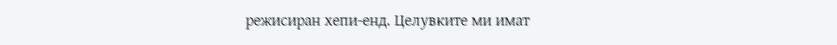режисиран хепи-енд. Целувките ми имат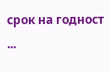срок на годност ...